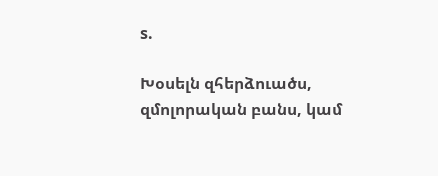s.

Խօսելն զհերձուածս, զմոլորական բանս, կամ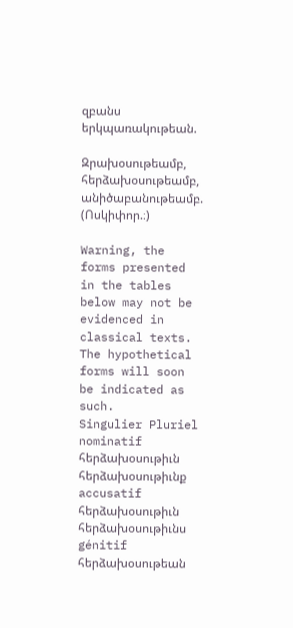զբանս երկպառակութեան.

Զրախօսութեամբ, հերձախօսութեամբ, անիծաբանութեամբ. (Ոսկիփոր.։)

Warning, the forms presented in the tables below may not be evidenced in classical texts. The hypothetical forms will soon be indicated as such.
Singulier Pluriel
nominatif հերձախօսութիւն հերձախօսութիւնք
accusatif հերձախօսութիւն հերձախօսութիւնս
génitif հերձախօսութեան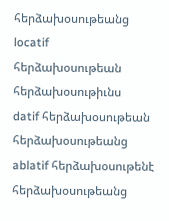հերձախօսութեանց
locatif հերձախօսութեան հերձախօսութիւնս
datif հերձախօսութեան հերձախօսութեանց
ablatif հերձախօսութենէ հերձախօսութեանց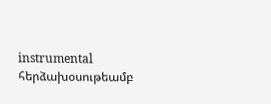instrumental հերձախօսութեամբ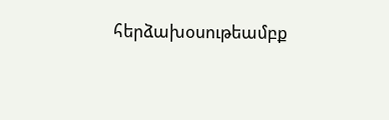հերձախօսութեամբք